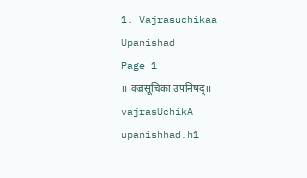1. Vajrasuchikaa Upanishad
Page 1
॥ वज्रसूचिका उपनिषद्॥
vajrasUchikA upanishhad.h1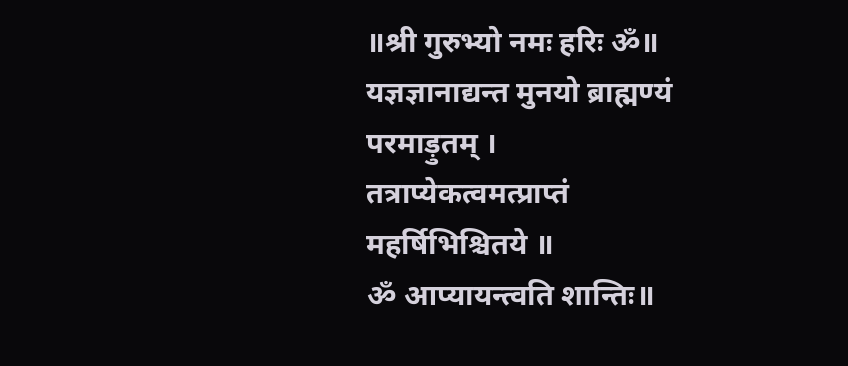॥श्री गुरुभ्यो नमः हरिः ॐ॥
यज्ञज्ञानाद्यन्त मुनयो ब्राह्मण्यं परमाड़ुतम् ।
तत्राप्येकत्वमत्प्राप्तं महर्षिभिश्चितये ॥
ॐ आप्यायन्त्वति शान्तिः॥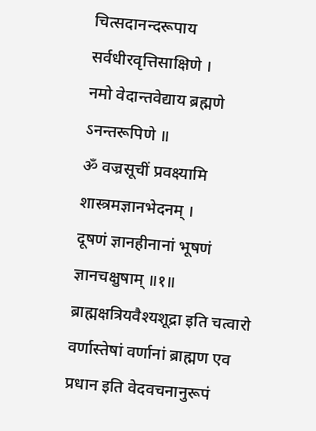चित्सदानन्दरूपाय सर्वधीरवृत्तिसाक्षिणे ।
नमो वेदान्तवेद्याय ब्रह्मणे ऽनन्तरूपिणे ॥
ॐ वज्रसूचीं प्रवक्ष्यामि शास्त्रमज्ञानभेदनम् ।
दूषणं ज्ञानहीनानां भूषणं ज्ञानचक्षुषाम् ॥१॥
ब्राह्मक्षत्रियवैश्यशूद्रा इति चत्वारो वर्णास्तेषां वर्णानां ब्राह्मण एव
प्रधान इति वेदवचनानुरूपं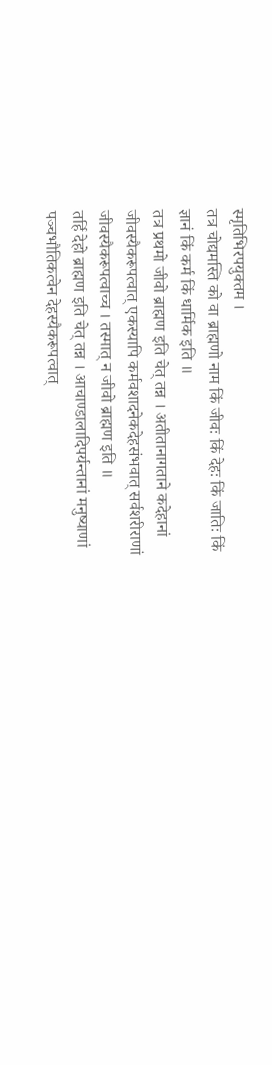स्मृतिभिरपयुक्तम ।
तत्र चोद्यमस्ति को वा ब्राह्मणो नाम किं जीवः किं देहः किं जातिः किं
ज्ञानं किं कर्म किं धार्मिक इति ॥
तत्र प्रथमो जीवो ब्राह्मण इति चेत् तन्न । अतीतानागताने कदेहानां
जीवस्यैकरूपत्वात् एकस्यापि कर्मवशादनेकदेहसंभवात् सर्वशरीराणां
जीवस्यैकरूपत्वाच्च । तस्मात् न जीवो ब्राह्मण इति ॥
तर्हि देहो ब्राह्मण इति चेत् तन्न । आचाण्डालादिपर्यन्तानां मनुष्याणां
पञ्चभौतिकत्वेन देहस्यैकरूपत्वात्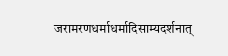जरामरणधर्माधर्मादिसाम्यदर्शनात्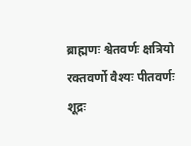ब्राह्मणः श्वेतवर्णः क्षत्रियो
रक्तवर्णो वैश्यः पीतवर्णः शूद्रः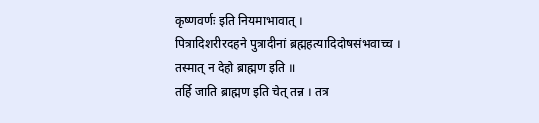कृष्णवर्णः इति नियमाभावात् ।
पित्रादिशरीरदहने पुत्रादीनां ब्रह्महत्यादिदोषसंभवाच्च ।
तस्मात् न देहो ब्राह्मण इति ॥
तर्हि जाति ब्राह्मण इति चेत् तन्न । तत्र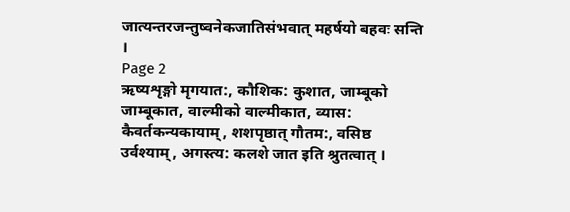जात्यन्तरजन्तुष्वनेकजातिसंभवात् महर्षयो बहवः सन्ति ।
Page 2
ऋष्यशृङ्गो मृगयात:, कौशिक: कुशात, जाम्बूको जाम्बूकात, वाल्मीको वाल्मीकात, व्यास: कैवर्तकन्यकायाम्, शशपृष्ठात् गौतम:, वसिष्ठ उर्वश्याम्, अगस्त्य: कलशे जात इति श्रुतत्वात् ।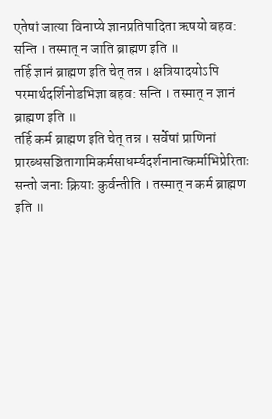एतेषां जात्या विनाप्ये ज्ञानप्रतिपादिता ऋषयो बहव: सन्ति । तस्मात् न जाति ब्राह्मण इति ॥
तर्हि ज्ञानं ब्राह्मण इति चेत् तन्न । क्षत्रियादयोऽपि परमार्थदर्शिनोडभिज्ञा बहव: सन्ति । तस्मात् न ज्ञानं ब्राह्मण इति ॥
तर्हि कर्म ब्राह्मण इति चेत् तन्न । सर्वेषां प्राणिनां प्रारब्धसञ्चितागामिकर्मसाधर्म्यदर्शनानात्कर्माभिप्रेरिताः सन्तो जनाः क्रियाः कुर्वन्तीति । तस्मात् न कर्म ब्राह्मण इति ॥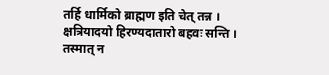तर्हि धार्मिको ब्राह्मण इति चेत् तन्न । क्षत्रियादयो हिरण्यदातारो बहवः सन्ति । तस्मात् न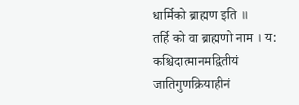धार्मिको ब्राह्मण इति ॥
तर्हि को वा ब्राह्मणो नाम । य: कश्चिदात्मानमद्वितीयं जातिगुणक्रियाहीनं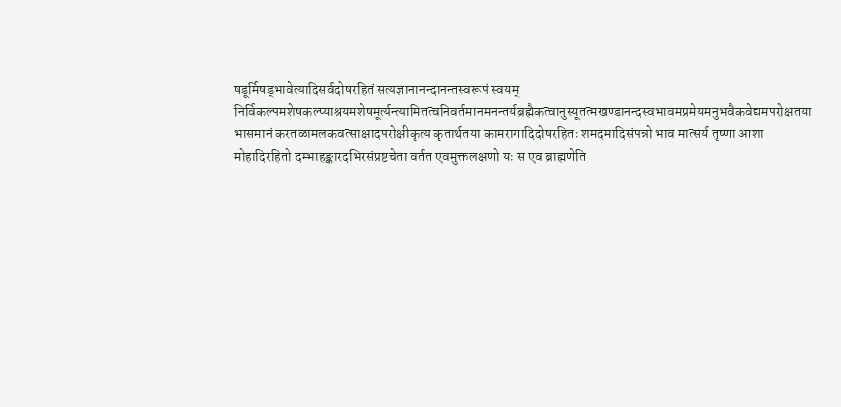षडूर्मिषड्भावेत्यादिसर्वदोषरहितं सत्यज्ञानानन्दानन्तस्वरूपं स्वयम् निर्विकल्पमशेषकल्प्याश्रयमशेषमूर्त्यन्त्यामितत्वनिवर्तमानमनन्तर्यब्रह्मैकत्वानुस्यूतत्मखण्डानन्दस्वभावमप्रमेयमनुभवैकवेद्यमपरोक्षतया भासमानं करतळामलकवत्साक्षादपरोक्षीकृत्य कृतार्थतया कामरागादिदोषरहितः शमदमादिसंपन्नो भाव मात्सर्य तृष्णा आशा मोहादिरहितो दम्भाहङ्कारदभिरसंप्रष्टचेता वर्तत एवमुक्तलक्षणो यः स एव ब्राह्मणेति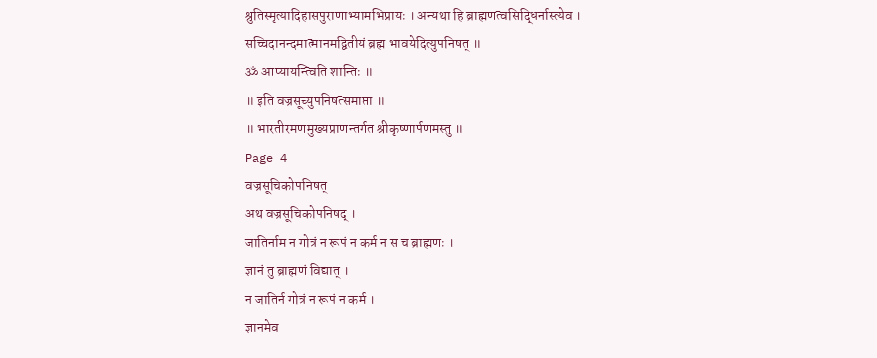श्रुतिस्मृत्यादिहासपुराणाभ्यामभिप्रायः । अन्यथा हि ब्राह्मणत्वसिद्धिर्नास्त्येव ।
सच्चिदानन्दमात्मानमद्वितीयं ब्रह्म भावयेदित्युपनिषत् ॥
ॐ आप्यायन्त्विति शान्तिः ॥
॥ इति वज्रसूच्युपनिषत्समाप्ता ॥
॥ भारतीरमणमुख्यप्राणन्तर्गत श्रीकृष्णार्पणमस्तु ॥
Page 4
वज्रसूचिकोपनिषत्
अथ वज्रसूचिकोपनिषद् ।
जातिर्नाम न गोत्रं न रूपं न कर्म न स च ब्राह्मणः ।
ज्ञानं तु ब्राह्मणं विद्यात् ।
न जातिर्न गोत्रं न रूपं न कर्म ।
ज्ञानमेव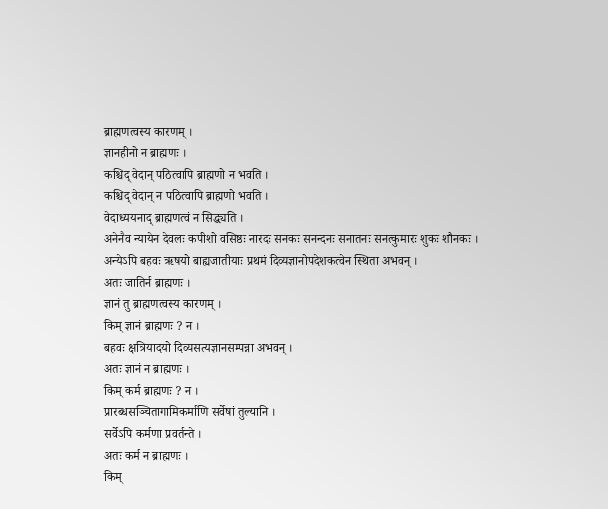ब्राह्मणत्वस्य कारणम् ।
ज्ञानहीनो न ब्राह्मणः ।
कश्चिद् वेदान् पठित्वापि ब्राह्मणो न भवति ।
कश्चिद् वेदान् न पठित्वापि ब्राह्मणो भवति ।
वेदाध्ययनाद् ब्राह्मणत्वं न सिद्ध्यति ।
अनेनैव न्यायेन देवलः कपीशो वसिष्ठः नारदः सनकः सनन्दनः सनातनः सनत्कुमारः शुकः शौनकः ।
अन्येऽपि बहवः ऋषयो बाह्यजातीयाः प्रथमं दिव्यज्ञानोपदेशकत्वेन स्थिता अभवन् ।
अतः जातिर्न ब्राह्मणः ।
ज्ञानं तु ब्राह्मणत्वस्य कारणम् ।
किम् ज्ञानं ब्राह्मणः ? न ।
बहवः क्षत्रियादयो दिव्यसत्यज्ञानसम्पन्ना अभवन् ।
अतः ज्ञानं न ब्राह्मणः ।
किम् कर्म ब्राह्मणः ? न ।
प्रारब्धसञ्चितागामिकर्माणि सर्वेषां तुल्यानि ।
सर्वेऽपि कर्मणा प्रवर्तन्ते ।
अतः कर्म न ब्राह्मणः ।
किम्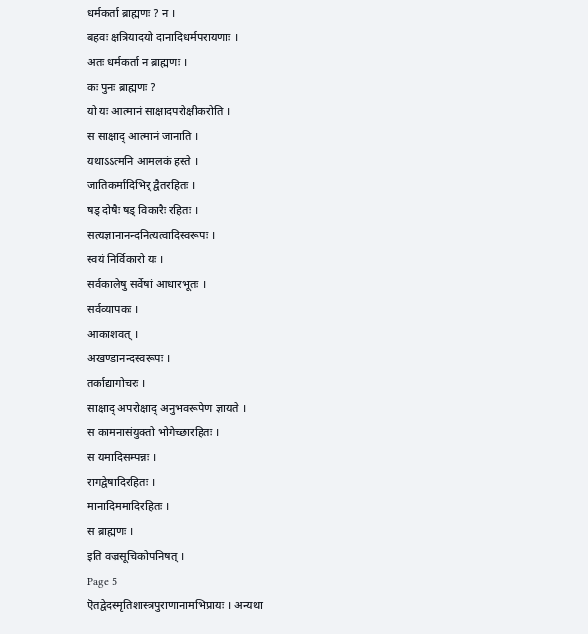धर्मकर्ता ब्राह्मणः ? न ।
बहवः क्षत्रियादयो दानादिधर्मपरायणाः ।
अतः धर्मकर्ता न ब्राह्मणः ।
कः पुनः ब्राह्मणः ?
यो यः आत्मानं साक्षादपरोक्षीकरोति ।
स साक्षाद् आत्मानं जानाति ।
यथाऽऽत्मनि आमलकं हस्ते ।
जातिकर्मादिभिर् द्वैतरहितः ।
षड् दोषैः षड् विकारैः रहितः ।
सत्यज्ञानानन्दनित्यत्वादिस्वरूपः ।
स्वयं निर्विकारो यः ।
सर्वकालेषु सर्वेषां आधारभूतः ।
सर्वव्यापकः ।
आकाशवत् ।
अखण्डानन्दस्वरूपः ।
तर्काद्यागोचरः ।
साक्षाद् अपरोक्षाद् अनुभवरूपेण ज्ञायते ।
स कामनासंयुक्तो भोगेच्छारहितः ।
स यमादिसम्पन्नः ।
रागद्वेषादिरहितः ।
मानादिममादिरहितः ।
स ब्राह्मणः ।
इति वज्रसूचिकोपनिषत् ।
Page 5
ऎतद्वेदस्मृतिशास्त्रपुराणानामभिप्रायः । अन्यथा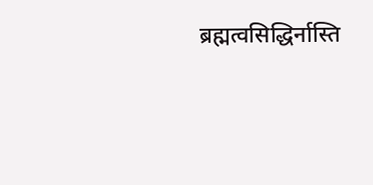ब्रह्मत्वसिद्धिर्नास्ति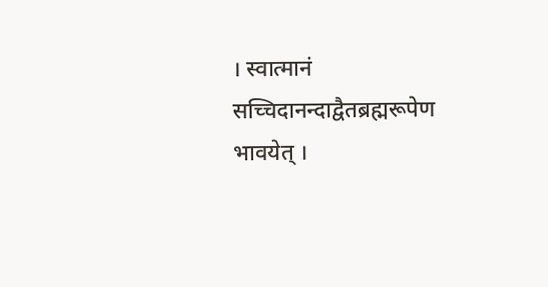। स्वात्मानं सच्चिदानन्दाद्वैतब्रह्मरूपेण भावयेत् ।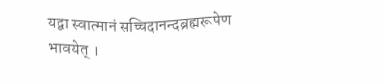यद्वा स्वात्मानं सच्चिदानन्दब्रह्मरूपेण भावयेत् ।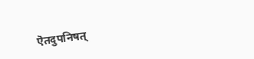ऎतदुपनिषत्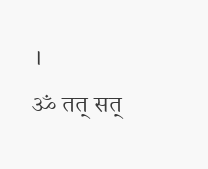।
ॐ तत् सत्